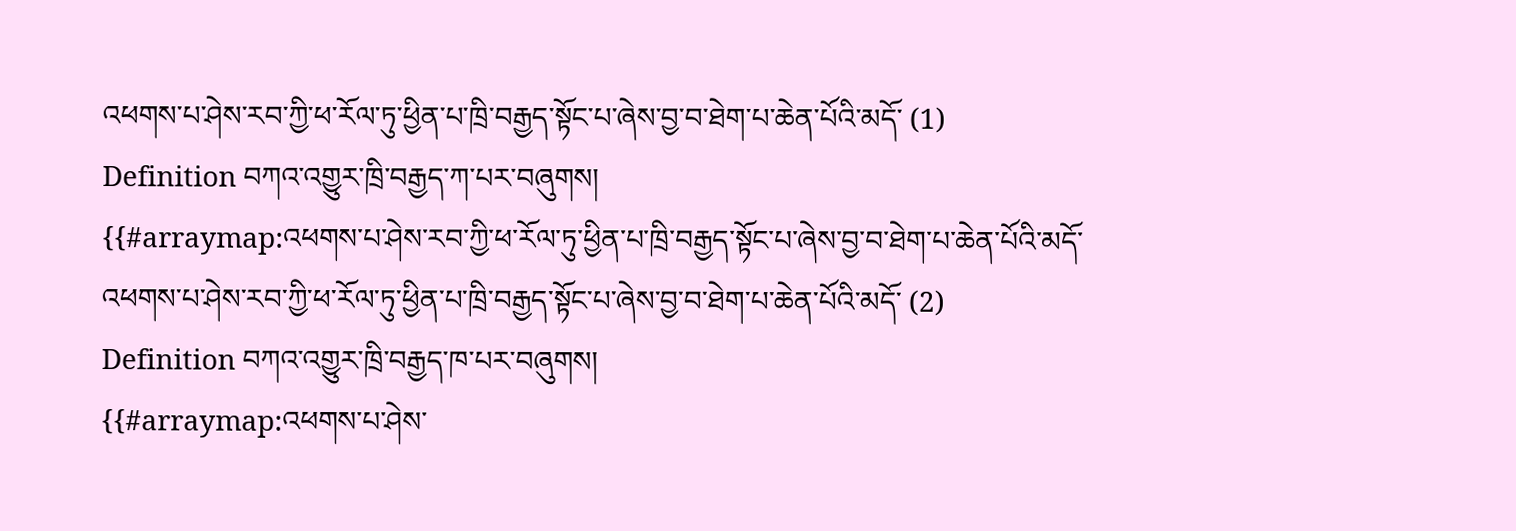འཕགས་པ་ཤེས་རབ་ཀྱི་ཕ་རོལ་ཏུ་ཕྱིན་པ་ཁྲི་བརྒྱད་སྟོང་པ་ཞེས་བྱ་བ་ཐེག་པ་ཆེན་པོའི་མདོ་ (1)
Definition བཀའ་འགྱུར་ཁྲི་བརྒྱད་ཀ་པར་བཞུགས།
{{#arraymap:འཕགས་པ་ཤེས་རབ་ཀྱི་ཕ་རོལ་ཏུ་ཕྱིན་པ་ཁྲི་བརྒྱད་སྟོང་པ་ཞེས་བྱ་བ་ཐེག་པ་ཆེན་པོའི་མདོ་
འཕགས་པ་ཤེས་རབ་ཀྱི་ཕ་རོལ་ཏུ་ཕྱིན་པ་ཁྲི་བརྒྱད་སྟོང་པ་ཞེས་བྱ་བ་ཐེག་པ་ཆེན་པོའི་མདོ་ (2)
Definition བཀའ་འགྱུར་ཁྲི་བརྒྱད་ཁ་པར་བཞུགས།
{{#arraymap:འཕགས་པ་ཤེས་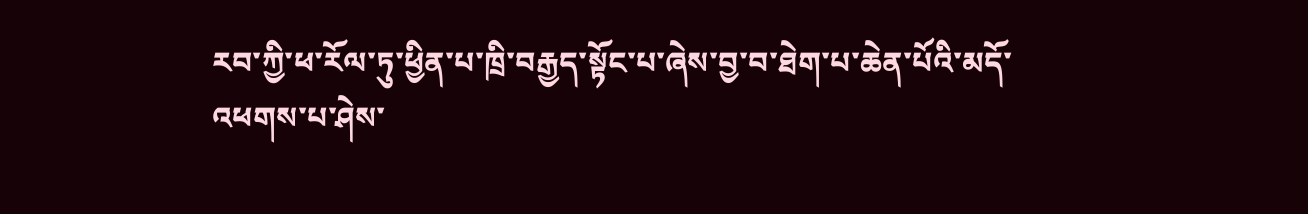རབ་ཀྱི་ཕ་རོལ་ཏུ་ཕྱིན་པ་ཁྲི་བརྒྱད་སྟོང་པ་ཞེས་བྱ་བ་ཐེག་པ་ཆེན་པོའི་མདོ་
འཕགས་པ་ཤེས་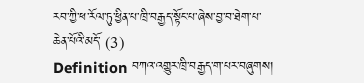རབ་ཀྱི་ཕ་རོལ་ཏུ་ཕྱིན་པ་ཁྲི་བརྒྱད་སྟོང་པ་ཞེས་བྱ་བ་ཐེག་པ་ཆེན་པོའི་མདོ་ (3)
Definition བཀའ་འགྱུར་ཁྲི་བརྒྱད་ག་པར་བཞུགས།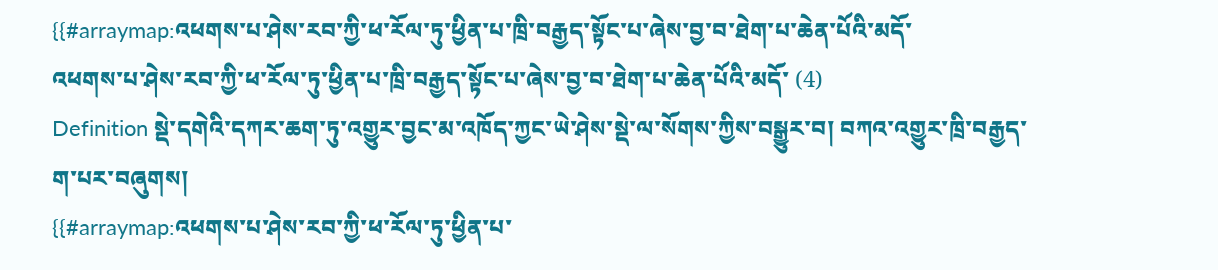{{#arraymap:འཕགས་པ་ཤེས་རབ་ཀྱི་ཕ་རོལ་ཏུ་ཕྱིན་པ་ཁྲི་བརྒྱད་སྟོང་པ་ཞེས་བྱ་བ་ཐེག་པ་ཆེན་པོའི་མདོ་
འཕགས་པ་ཤེས་རབ་ཀྱི་ཕ་རོལ་ཏུ་ཕྱིན་པ་ཁྲི་བརྒྱད་སྟོང་པ་ཞེས་བྱ་བ་ཐེག་པ་ཆེན་པོའི་མདོ་ (4)
Definition སྡེ་དགེའི་དཀར་ཆག་ཏུ་འགྱུར་བྱང་མ་འཁོད་ཀྱང་ཡེ་ཤེས་སྡེ་ལ་སོགས་ཀྱིས་བསྒྱུར་བ། བཀའ་འགྱུར་ཁྲི་བརྒྱད་ག་པར་བཞུགས།
{{#arraymap:འཕགས་པ་ཤེས་རབ་ཀྱི་ཕ་རོལ་ཏུ་ཕྱིན་པ་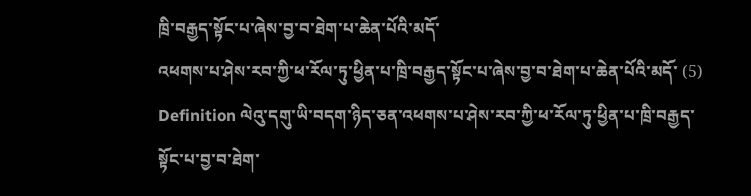ཁྲི་བརྒྱད་སྟོང་པ་ཞེས་བྱ་བ་ཐེག་པ་ཆེན་པོའི་མདོ་
འཕགས་པ་ཤེས་རབ་ཀྱི་ཕ་རོལ་ཏུ་ཕྱིན་པ་ཁྲི་བརྒྱད་སྟོང་པ་ཞེས་བྱ་བ་ཐེག་པ་ཆེན་པོའི་མདོ་ (5)
Definition ལེའུ་དགུ་ཡི་བདག་ཉིད་ཅན་འཕགས་པ་ཤེས་རབ་ཀྱི་ཕ་རོལ་ཏུ་ཕྱིན་པ་ཁྲི་བརྒྱད་སྟོང་པ་བྱ་བ་ཐེག་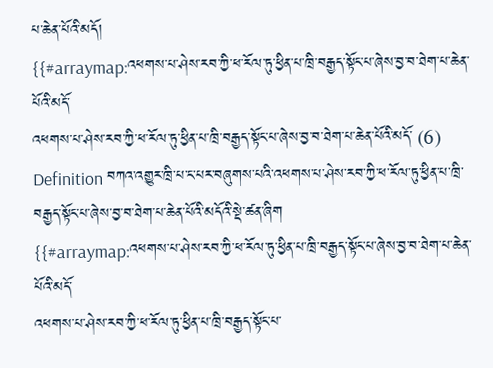པ་ཆེན་པོའི་མདོ།
{{#arraymap:འཕགས་པ་ཤེས་རབ་ཀྱི་ཕ་རོལ་ཏུ་ཕྱིན་པ་ཁྲི་བརྒྱད་སྟོང་པ་ཞེས་བྱ་བ་ཐེག་པ་ཆེན་པོའི་མདོ་
འཕགས་པ་ཤེས་རབ་ཀྱི་ཕ་རོལ་ཏུ་ཕྱིན་པ་ཁྲི་བརྒྱད་སྟོང་པ་ཞེས་བྱ་བ་ཐེག་པ་ཆེན་པོའི་མདོ་ (6)
Definition བཀའ་འགྱུར་ཁྲི་པ་ང་པར་བཞུགས་པའི་འཕགས་པ་ཤེས་རབ་ཀྱི་ཕ་རོལ་ཏུ་ཕྱིན་པ་ཁྲི་བརྒྱད་སྟོང་པ་ཞེས་བྱ་བ་ཐེག་པ་ཆེན་པོའི་མདོའི་སྡེ་ཚན་ཞིག
{{#arraymap:འཕགས་པ་ཤེས་རབ་ཀྱི་ཕ་རོལ་ཏུ་ཕྱིན་པ་ཁྲི་བརྒྱད་སྟོང་པ་ཞེས་བྱ་བ་ཐེག་པ་ཆེན་པོའི་མདོ་
འཕགས་པ་ཤེས་རབ་ཀྱི་ཕ་རོལ་ཏུ་ཕྱིན་པ་ཁྲི་བརྒྱད་སྟོང་པ་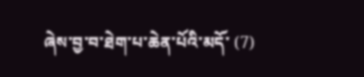ཞེས་བྱ་བ་ཐེག་པ་ཆེན་པོའི་མདོ་ (7)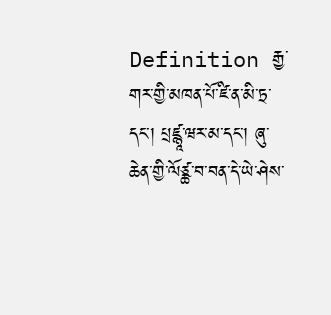Definition རྒྱ་གར་གྱི་མཁན་པོ་ཛི་ན་མི་ཏྲ་དང་། པྲཛྙཱ་ཝར་མ་དང་། ཞུ་ཆེན་གྱི་ལོཙྪ་བ་བན་དེ་ཡེ་ཤེས་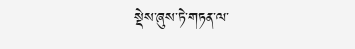སྡེས་ཞུས་ཏེ་གཏན་ལ་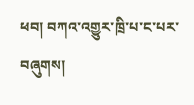ཕབ། བཀའ་འགྱུར་ཁྲི་པ་ང་པར་བཞུགས།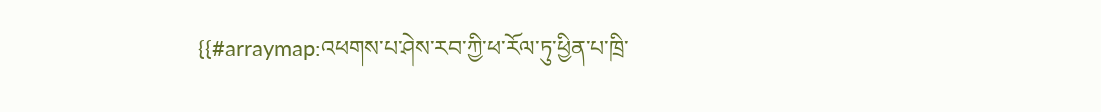{{#arraymap:འཕགས་པ་ཤེས་རབ་ཀྱི་ཕ་རོལ་ཏུ་ཕྱིན་པ་ཁྲི་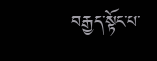བརྒྱད་སྟོང་པ་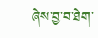ཞེས་བྱ་བ་ཐེག་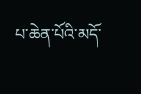པ་ཆེན་པོའི་མདོ་